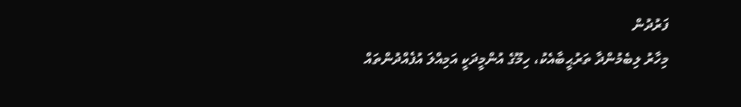ފަރުދުން
މިހާރު ލިބެމުންދާ ތަރުޙީބާއެކު، ހިމޫގެ އުންމީދަކީ އަމިއްލަ އުފެއްދުންތައް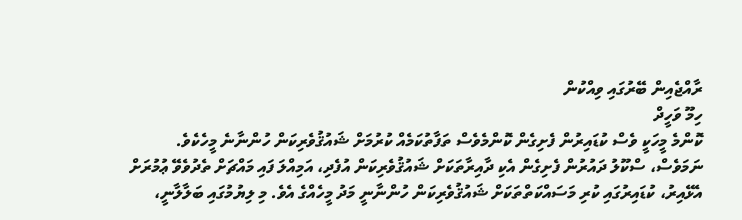ރާއްޖެއިން ބޭރުގައި ވިއްކުން
ހިމޫ ވަހީދް
ކޮންމެ މީހަކީ ވެސް ކުޑައިރުން ފެށިގެން ކޮންމެވެސް ތަފާތުކަމެއް ކުރުމަށް ޝައުޤުވެރިކަން ހުންނާނެ މީހެކެވެ. ނަމަވެސް، ސްކޫލު ދައުރުން ފެށިގެން އެކި ދާއިރާތަކަށް ޝައުޤުވެރިކަން އުފެދި، އަމިއްލަ ފައި މައްޗަށް ތެދުވެވޭ ޢުމުރަށް އެޅޭއިރު، ކުޑައިރުގައި ކުރި މަސައްކަތްތަކަށް ޝައުޤުވެރިކަން ހުންނާނީ މަދު މީހެއްގެ އެވެ. މި ލިޔުމުގައި ބަލާލާނީ،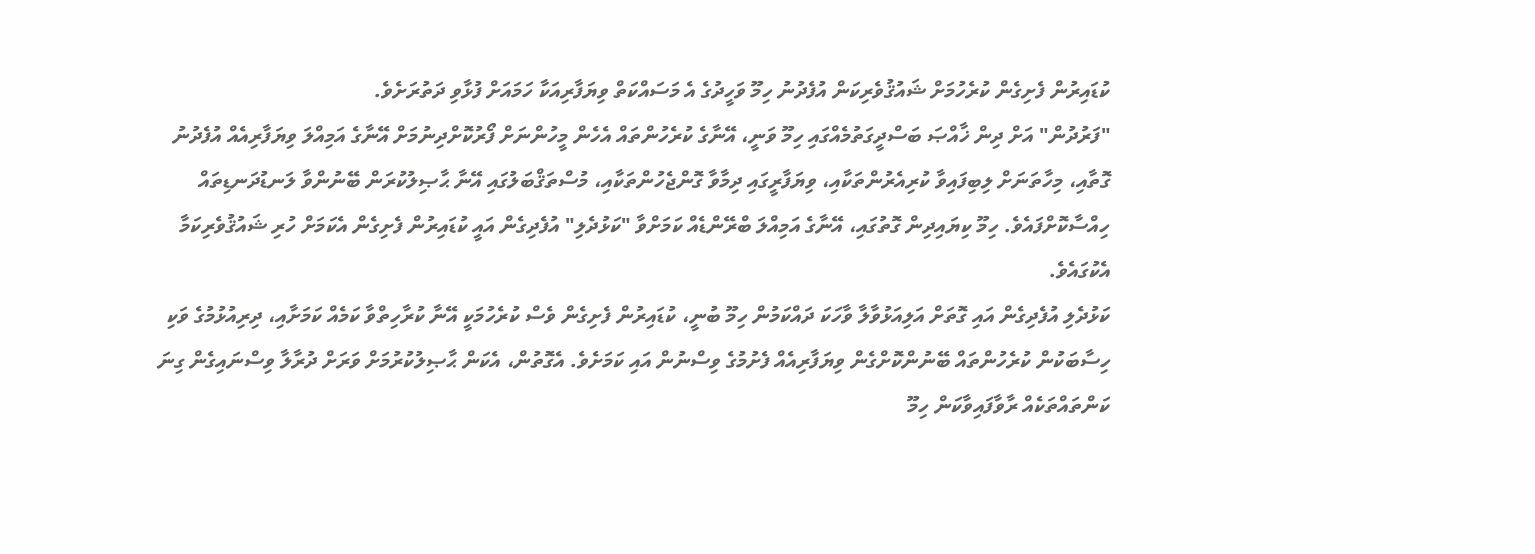ކުޑައިރުން ފެށިގެން ކުރެހުމަށް ޝައުޤުވެރިކަން އުފެދުނު ހިމޫ ވަހީދުގެ އެ މަސައްކަތް ވިޔަފާރިއަކާ ހަމައަށް ފުޅާވި ދަތުރަށެވެ.
"ފަރުދުން" އަށް ދިން ޚާއްޞަ ބަސްދީގަތުމެއްގައި ހިމޫ ވަނީ، އޭނާގެ ކުރެހުންތައް އެހެން މީހުންނަށް ފޯރުކޮށްދިނުމަށް އޭނާގެ އަމިއްލަ ވިޔަފާރިއެއް އުފެދުނު ގޮތާއި، މިހާތަނަށް ލިބިފައިވާ ކުރިއެރުންތަކާއި، ވިޔަފާރީގައި ދިމާވާ ގޮންޖެހުންތަކާއި، މުސްތަޤްބަލުގައި އޭނާ ޙާޞިލުކުރަން ބޭނުންވާ ލަނޑުދަނޑިތައް ހިއްސާކޮށްފައެވެ. ހިމޫ ކިޔައިދިން ގޮތުގައި، އޭނާގެ އަމިއްލަ ބްރޭންޑެއް ކަމަށްވާ "ކަޅުދެލި" އުފެދިގެން އައީ ކުޑައިރުން ފެށިގެން އެކަމަށް ހުރި ޝައުޤުވެރިކަމާ އެކުގައެވެ.
ކަޅުދެލި އުފެދިގެން އައި ގޮތަށް އަލިއަޅުވާލާ ވާހަކަ ދައްކަމުން ހިމޫ ބުނީ، ކުޑައިރުން ފެށިގެން ވެސް ކުރެހުމަކީ އޭނާ ކުރާހިތްވާ ކަމެއް ކަމަށާއި، ދިރިއުޅުމުގެ ވަކި ހިސާބަކުން ކުރެހުންތައް ބޭނުންކޮށްގެން ވިޔަފާރިއެއް ފެށުމުގެ ވިސްނުން އައި ކަމަށެވެ. އެގޮތުން، އެކަން ޙާޞިލުކުރުމަށް ވަރަށް ދުރާލާ ވިސްނައިގެން ގިނަ ކަންތައްތަކެއް ރާވާފައިވާކަން ހިމޫ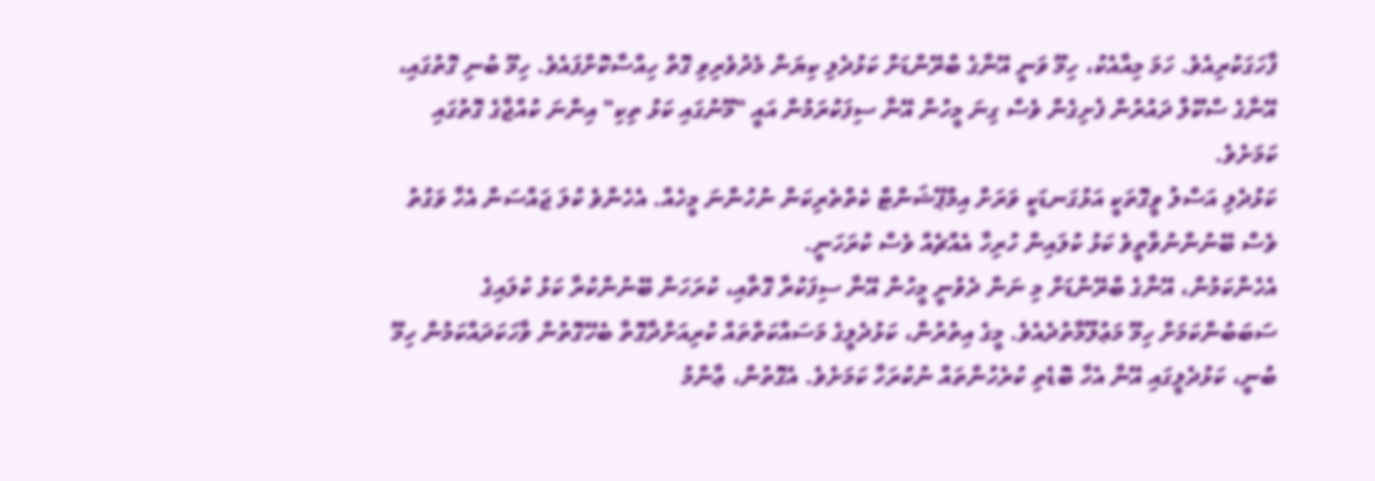ފާހަގަކުރިއެވެ. ހަމަ މިއާއެކު، ހިމޫ ވަނީ އޭނާގެ ބްރޭންޑަށް ކަޅުދެލި ކިޔަން މެދުވެރިވި ގޮތް ހިއްސާކޮށްފައެވެ. ހިމޫ ބުނި ގޮތުގައި، އޭނާގެ ސްކޫލް ދައުރުން ފެށިގެން ވެސް ގިނަ މީހުން އޭނާ ސިފަކުރަމުން އައީ "މޫނުގައި ކަޅު ތިކި" އިންނަ ކުއްޖާގެ ގޮތުގައި ކަމަށެވެ.
ކަޅުދެލި އަސްލު ވީގޮތަކީ އަޅުގަނޑަކީ ވަރަށް އިމްޕޭޝަންޓް ކެތްތެރިކަން ނުހުންނަ މީހެއް. އެހެންވެ ކުލަ ޖައްސަން އެހާ ވަގުތު ވެސް ބޭނުންނުވާތީވެ ކަޅު ކުލައިން ހުރިހާ އެއްޗެއް ވެސް ކުރަހަނީ.
އެހެންކަމުން، އޭނާގެ ބްރޭންޑަށް މި ނަން ދެވުނީ މީހުން އޭނާ ސިފަކުރާ ގޮތާއި، ކުރަހަން ބޭނުންކުރާ ކަޅު ކުލައިގެ ސަބަބުންކަމަށް ހިމޫ މަޢުލޫމާތުދެއެވެ. މީގެ އިތުރުން، ކަޅުދެލީގެ މަސައްކަތްތައް ކުރިއަށްދާގޮތާ ބެހޭގޮތުން ވާހަކަދައްކަމުން ހިމޫ ބުނީ، ކަޅުދެލީގައި އޭނާ އެހާ ބޮޑެތި ކުރެހުންތައް ނުކުރަހާ ކަމަށެވެ. އެގޮތުން، ޢާންމު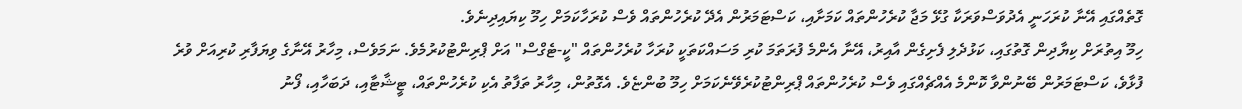ގޮތެއްގައި އޭނާ ކުރަހަނީ އެދުވަސްވަރަކާ ގުޅޭ މަޖާ ކުރެހުންތައް ކަމަށާއި، ކަސްޓަމަރުން އެދޭ ކުރެހުންތައް ވެސް ކުރަހާކަމަށް ހިމޫ ކިޔައިދިނެވެ.
ހިމޫ އިތުރަށް ކިޔާދިން ގޮތުގައި، ކަޅުދެލި ފެށިގެން އާއިރު، އޭނާ އެންމެ ފުރަތަމަ ކުރި މަސައްކަތަކީ ކުރަހާ ކުރެހުންތައް "ކީ-ޓެގްސް" އަށް ޕްރިންޓުކުރުމެވެ. ނަމަވެސް، މިހާރު އޭނާގެ ވިޔަފާރި ކުރިއަށް ވުރެ ފުޅާވެ، ކަސްޓަމަރުން ބޭނުންވާ ކޮންމެ އެއްޗެއްގައި ވެސް ކުރެހުންތައް ޕްރިންޓުކުރެވޭނެކަމަށް ހިމޫ ބުންޏެވެ. އެގޮތުން، މިހާރު ތަފާތު އެކި ކުރެހުންތައް، ޓީޝާޓާއި، ދަބަހާއި، ފޯނު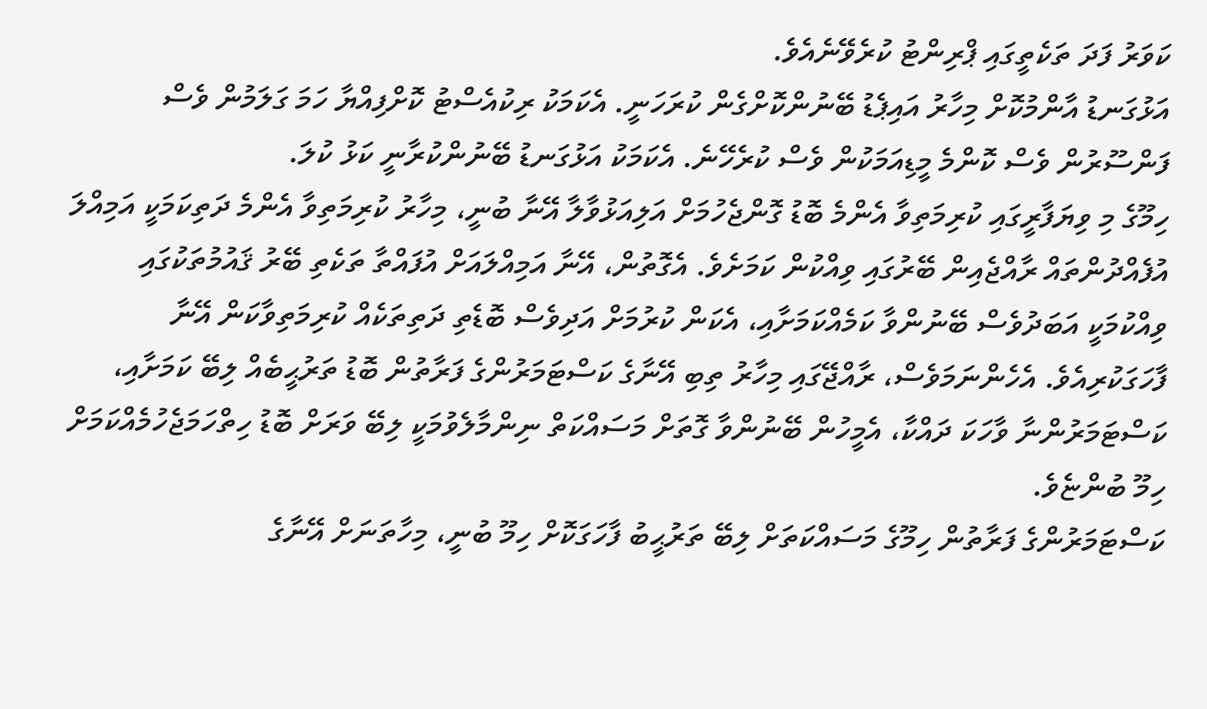ކަވަރު ފަދަ ތަކެތީގައި ޕްރިންޓު ކުރެވޭނެއެވެ.
އަޅުގަނޑު އާންމުކޮށް މިހާރު އައިޕެޑު ބޭނުންކޮށްގެން ކުރަހަނީ. އެކަމަކު ރިކުއެސްޓު ކޮށްފިއްޔާ ހަމަ ގަލަމުން ވެސް ފަންސޫރުން ވެސް ކޮންމެ މީޑިއަމަކުން ވެސް ކުރެހޭނެ. އެކަމަކު އަޅުގަނޑު ބޭނުންކުރާނީ ކަޅު ކުލަ.
ހިމޫގެ މި ވިޔަފާރީގައި ކުރިމަތިވާ އެންމެ ބޮޑު ގޮންޖެހުމަށް އަލިއަޅުވާލާ އޭނާ ބުނީ، މިހާރު ކުރިމަތިވާ އެންމެ ދަތިކަމަކީ އަމިއްލަ އުފެއްދުންތައް ރާއްޖެއިން ބޭރުގައި ވިއްކުން ކަމަށެވެ. އެގޮތުން، އޭނާ އަމިއްލައަށް އުފައްތާ ތަކެތި ބޭރު ޤައުމުތަކުގައި ވިއްކުމަކީ އަބަދުވެސް ބޭނުންވާ ކަމެއްކަމަށާއި، އެކަން ކުރުމަށް އަދިވެސް ބޮޑެތި ދަތިތަކެއް ކުރިމަތިވާކަން އޭނާ ފާހަގަކުރިއެވެ. އެހެންނަމަވެސް، ރާއްޖޭގައި މިހާރު ތިބި އޭނާގެ ކަސްޓަމަރުންގެ ފަރާތުން ބޮޑު ތަރުޙީބެއް ލިބޭ ކަމަށާއި، ކަސްޓަމަރުންނާ ވާހަކަ ދައްކާ، އެމީހުން ބޭނުންވާ ގޮތަށް މަސައްކަތް ނިންމާލެވުމަކީ ލިބޭ ވަރަށް ބޮޑު ހިތްހަމަޖެހުމެއްކަމަށް ހިމޫ ބުންޏެވެ.
ކަސްޓަމަރުންގެ ފަރާތުން ހިމޫގެ މަސައްކަތަށް ލިބޭ ތަރުޙީބު ފާހަގަކޮށް ހިމޫ ބުނީ، މިހާތަނަށް އޭނާގެ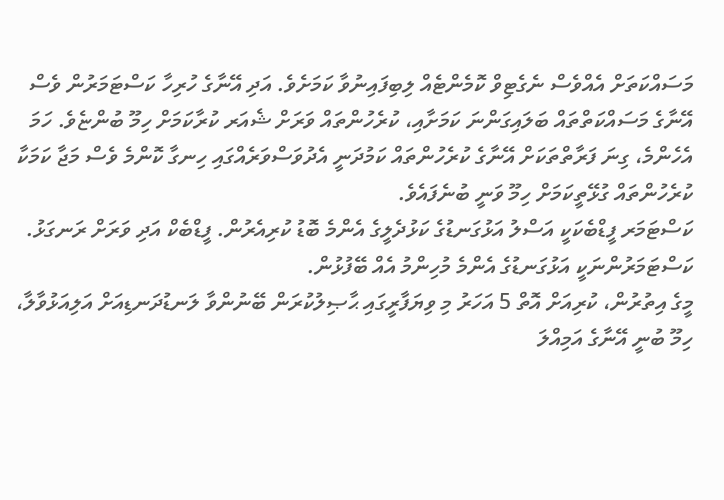މަސައްކަތަށް އެއްވެސް ނެގެޓިވް ކޮމެންޓެއް ލިބިފައިނުވާ ކަމަށެވެ. އަދި އޭނާގެ ހުރިހާ ކަސްޓަމަރުން ވެސް އޭނާގެ މަސައްކަތްތައް ބަލައިގަންނަ ކަމަށާއި، ކުރެހުންތައް ވަރަށް ޝެއަރ ކުރާކަމަށް ހިމޫ ބުންޏެވެ. ހަމަ އެހެންމެ، ގިނަ ފަރާތްތަކަށް އޭނާގެ ކުރެހުންތައް ކަމުދަނީ އެދުވަސްވަރެއްގައި ހިނގާ ކޮންމެ ވެސް މަޖާ ކަމަކާ ކުރެހުންތައް ގުޅޭތީކަމަށް ހިމޫ ވަނީ ބުނެފައެވެ.
ކަސްޓަމަރ ފީޑްބެކަކީ އަސްލު އަޅުގަނޑުގެ ކަޅުދެލީގެ އެންމެ ބޮޑު ކުރިއެރުން. ފީޑްބެކް އަދި ވަރަށް ރަނގަޅު. ކަސްޓަމަރުންނަކީ އަޅުގަނޑުގެ އެންމެ މުހިންމު އެއް ބޭފުޅުން.
މީގެ އިތުރުން، ކުރިއަށް އޮތް 5 އަހަރު މި ވިޔަފާރީގައި ޙާޞިލުކުރަން ބޭނުންވާ ލަނޑުދަނޑިއަށް އަލިއަޅުވާލާ، ހިމޫ ބުނީ އޭނާގެ އަމިއްލަ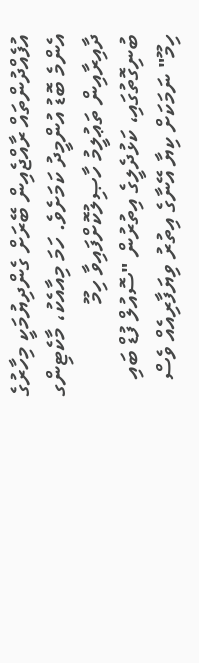އުފެއްދުންތައް ރާއްޖެއިން ބޭރަށް ގެންދިޔުމަކީ މިހާރުގެ އެންމެ ބޮޑު އުންމީދު ކަމަށެވެ. ހަމަ މިއާއެކު، މާކެޓިންގ ދާއިރާއިން ތަޢުލީމު ހާޞިލުކޮށްފައިވާ ހިމޫ ބުނިގޮތުގައި، ކަޅުދެލީގެ އިތުރުން "ސޮއުލް ފުޑް ބައި ހިމޫ" ނަމަކަށް ކިޔާ އޭނާގެ އިތުރު ވިޔަފާރިއެއް ވެސް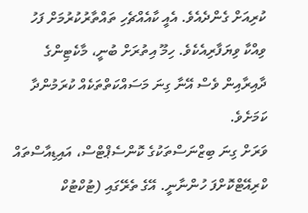ކުރިއަށް ގެންދެއެވެ. އެއީ ކާއެއްޗެހި ތައްތާރުކުރުމަށް ފަހު ވިއްކާ ވިޔަފާރިއެކެވެ. ހިމޫ އިތުރަށް ބުނީ، މާކެޓިންގެ ދާއިރާއިން ވެސް އޭނާ ގިނަ މަސައްކަތްތަކެއް ކުރަމުންދާ ކަމަށެވެ.
ވަރަށް ގިނަ ބިޒްނަސްތަކުގެ ކޮންސެޕްޓްސް، އައިޑިއާސްތައް ކްރިއޭޓްކޮށްފަ ހުންނާނީ. އޭގެ ތެރޭގައި (ޓުކްޓުކް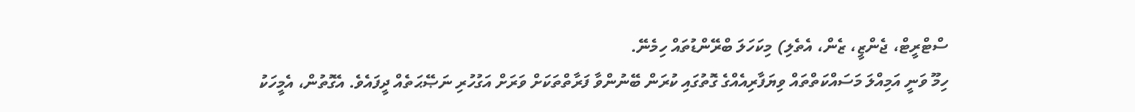ސްޓްރީޓް، ޖެންޒީ، ޒެން، އެތެލި) މިކަހަލަ ބްރޭންޑުތައް ހިމެނޭ.
ހިމޫ ވަނީ އަމިއްލަ މަސައްކަތްތައް ވިޔަފާރިއެއްގެ ގޮތުގައި ކުރަން ބޭނުންވާ ފަރާތްތަކަށް ވަރަށް އަގުހުރި ނަޞޭޙަތެއް ދީފައެވެ. އެގޮތުން، އެމީހަކު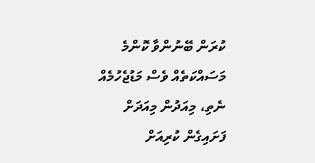ކުރަން ބޭނުންވާ ކޮންމެ މަސައްކަތެއް ވެސް މަޑުޖެހުމެއް ނެތި، މިއަދުން މިއަދަށް ފަށައިގެން ކުރިއަށް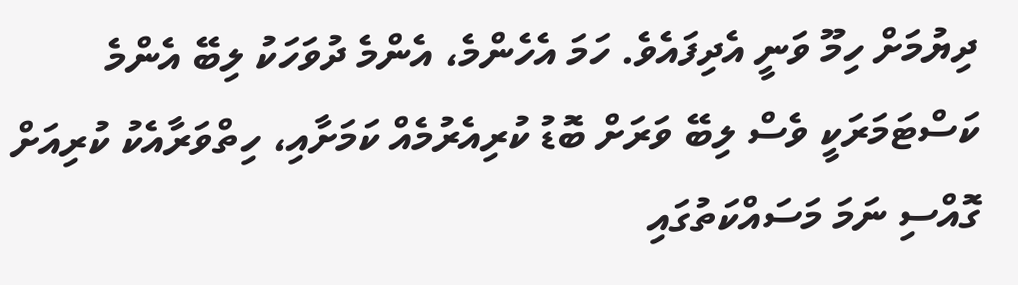ދިޔުމަށް ހިމޫ ވަނީ އެދިފައެވެ. ހަމަ އެހެންމެ، އެންމެ ދުވަހަކު ލިބޭ އެންމެ ކަސްޓަމަރަކީ ވެސް ލިބޭ ވަރަށް ބޮޑު ކުރިއެރުމެއް ކަމަށާއި، ހިތްވަރާއެކު ކުރިއަށް ގޮއްސި ނަމަ މަސައްކަތުގައި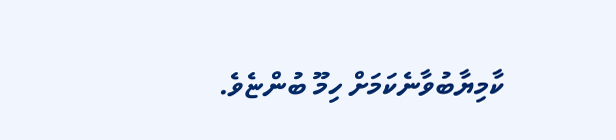ކާމިޔާބުވާނެކަމަށް ހިމޫ ބުންޏެވެ.